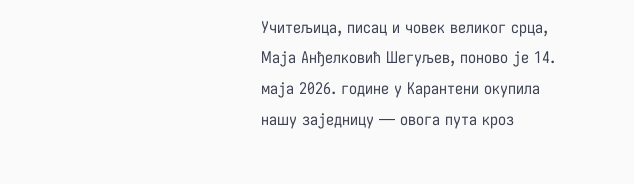Учитељица, писац и човек великог срца, Маја Анђелковић Шегуљев, поново је 14. маја 2026. године у Карантени окупила нашу заједницу — овога пута кроз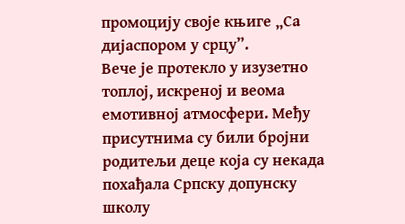промоцију своје књиге „Са дијаспором у срцу”.
Вече је протекло у изузетно топлој, искреној и веома емотивној атмосфери. Међу присутнима су били бројни родитељи деце која су некада похађала Српску допунску школу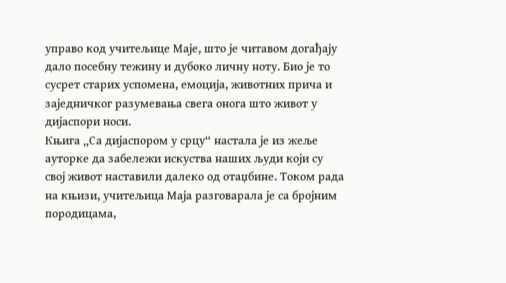управо код учитељице Маје, што је читавом догађају дало посебну тежину и дубоко личну ноту. Био је то сусрет старих успомена, емоција, животних прича и заједничког разумевања свега онога што живот у дијаспори носи.
Књига „Са дијаспором у срцу“ настала је из жеље ауторке да забележи искуства наших људи који су свој живот наставили далеко од отаџбине. Током рада на књизи, учитељица Маја разговарала је са бројним породицама,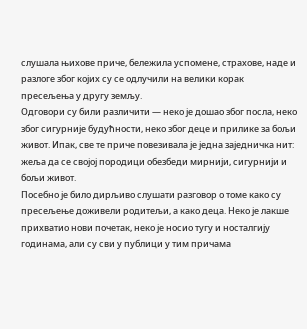слушала њихове приче, бележила успомене, страхове, наде и разлоге због којих су се одлучили на велики корак пресељења у другу земљу.
Одговори су били различити — неко је дошао због посла, неко због сигурније будућности, неко због деце и прилике за бољи живот. Ипак, све те приче повезивала је једна заједничка нит: жеља да се својој породици обезбеди мирнији, сигурнији и бољи живот.
Посебно је било дирљиво слушати разговор о томе како су пресељење доживели родитељи, а како деца. Неко је лакше прихватио нови почетак, неко је носио тугу и носталгију годинама, али су сви у публици у тим причама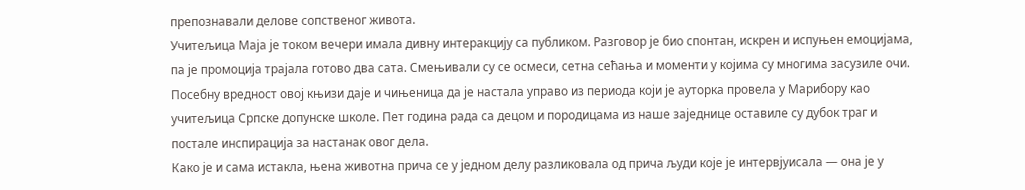препознавали делове сопственог живота.
Учитељица Маја је током вечери имала дивну интеракцију са публиком. Разговор је био спонтан, искрен и испуњен емоцијама, па је промоција трајала готово два сата. Смењивали су се осмеси, сетна сећања и моменти у којима су многима засузиле очи.
Посебну вредност овој књизи даје и чињеница да је настала управо из периода који је ауторка провела у Марибору као учитељица Српске допунске школе. Пет година рада са децом и породицама из наше заједнице оставиле су дубок траг и постале инспирација за настанак овог дела.
Како је и сама истакла, њена животна прича се у једном делу разликовала од прича људи које је интервјуисала — она је у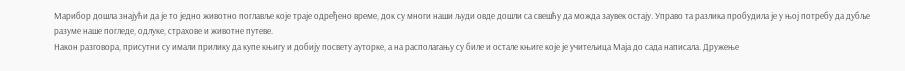Марибор дошла знајући да је то једно животно поглавље које траје одређено време, док су многи наши људи овде дошли са свешћу да можда заувек остају. Управо та разлика пробудила је у њој потребу да дубље разуме наше погледе, одлуке, страхове и животне путеве.
Након разговора, присутни су имали прилику да купе књигу и добију посвету ауторке, а на располагању су биле и остале књиге које је учитељица Маја до сада написала. Дружење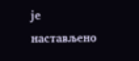је настављено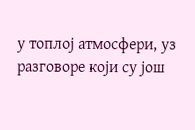у топлој атмосфери, уз разговоре који су још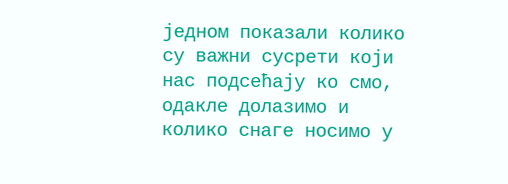једном показали колико су важни сусрети који нас подсећају ко смо, одакле долазимо и колико снаге носимо у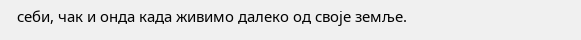себи, чак и онда када живимо далеко од своје земље.